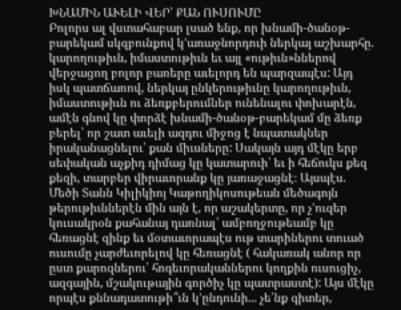ԽՆԱՄԻՆ ԱՒԵԼԻ ՎԵՐ՝ ՔԱՆ ՈՒՍՈՒՄԸ
Բոլորս ալ վստահաբար լսած ենք, որ խնամի-ծանօթ-բարեկամ սկզբունքով կ՚առաջնորդուի ներկայ աշխարհը. կարողութիւն, իմաստութիւն եւ այլ «ութիւն»ններով վերջացող բոլոր բառերը աւելորդ են պարզապէս: Այդ իսկ պատճառով, ներկայ ընկերութիւնը կարողութիւն, իմաստութիւն ու ձեռքբերումներ ունենալու փոխարէն, ամէն գնով կը փորձէ խնամի-ծանօթ-բարեկամ մը ձեռք բերել՝ որ շատ աւելի ազդու միջոց է նպատակներ իրականացնելու՝ քան միւսները: Սակայն այդ մէկը երբ սեփական աչքիդ դիմաց կը կատարուի՝ եւ ի հեճուկս քեզ քեզի, տարբեր վիրաւորանք կը յառաջացնէ։ Այսպէս.
Մեծի Տանն Կիլիկիոյ Կաթողիկոսութեան մեծագոյն թերութիւններէն մին այն է, որ աշակերտը, որ չ՚ուզեր կուսակրօն քահանայ դառնալ՝ ամբողջութեամբ կը հեռացնէ զինք եւ մօտաւորապէս ութ տարիներու տուած ուսումը չարժեւորելով կը հեռացնէ ( հակառակ անոր որ ըստ քարոզներու՝ հոգեւորականներու կողքին ուսուցիչ, ազգային, մշակութային գործիչ կը պատրաստէ): Այս մէկը որպէս քննադատութի՞ւն կ՚ընդունի... չե՛նք գիտեր,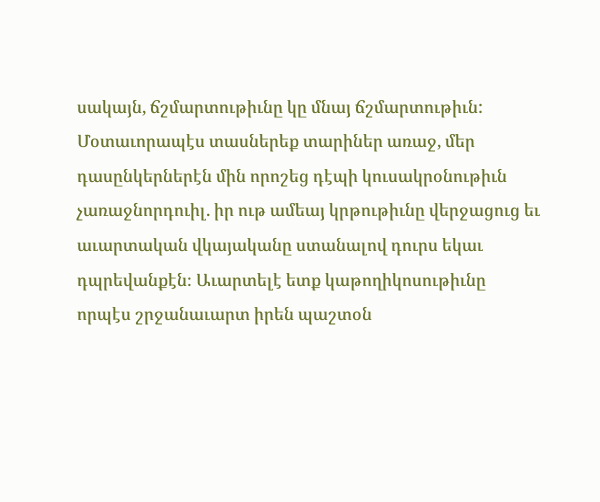սակայն, ճշմարտութիւնը կը մնայ ճշմարտութիւն:
Մօտաւորապէս տասներեք տարիներ առաջ, մեր դասընկերներէն մին որոշեց դէպի կուսակրօնութիւն չառաջնորդուիլ. իր ութ ամեայ կրթութիւնը վերջացուց եւ աւարտական վկայականը ստանալով դուրս եկաւ դպրեվանքէն։ Աւարտելէ ետք կաթողիկոսութիւնը որպէս շրջանաւարտ իրեն պաշտօն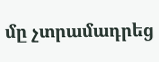մը չտրամադրեց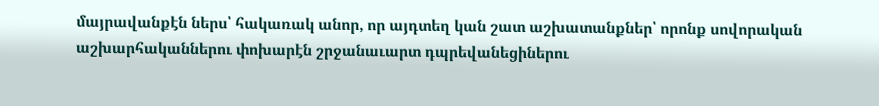մայրավանքէն ներս՝ հակառակ անոր, որ այդտեղ կան շատ աշխատանքներ՝ որոնք սովորական աշխարհականներու փոխարէն շրջանաւարտ դպրեվանեցիներու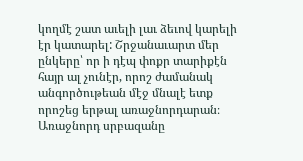կողմէ շատ աւելի լաւ ձեւով կարելի էր կատարել: Շրջանաւարտ մեր ընկերը՝ որ ի դէպ փոքր տարիքէն հայր ալ չունէր, որոշ ժամանակ անգործութեան մէջ մնալէ ետք որոշեց երթալ առաջնորդարան։ Առաջնորդ սրբազանը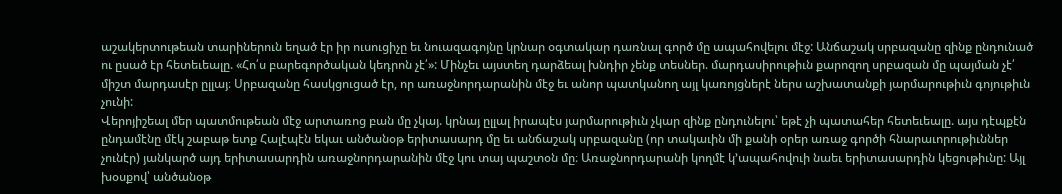աշակերտութեան տարիներուն եղած էր իր ուսուցիչը եւ նուազագոյնը կրնար օգտակար դառնալ գործ մը ապահովելու մէջ: Անճաշակ սրբազանը զինք ընդունած ու ըսած էր հետեւեալը. «Հո՛ս բարեգործական կեդրոն չէ՛»: Մինչեւ այստեղ դարձեալ խնդիր չենք տեսներ. մարդասիրութիւն քարոզող սրբազան մը պայման չէ՛ միշտ մարդասէր ըլլայ։ Սրբազանը հասկցուցած էր, որ առաջնորդարանին մէջ եւ անոր պատկանող այլ կառոյցներէ ներս աշխատանքի յարմարութիւն գոյութիւն չունի:
Վերոյիշեալ մեր պատմութեան մէջ արտառոց բան մը չկայ. կրնայ ըլլալ իրապէս յարմարութիւն չկար զինք ընդունելու՝ եթէ չի պատահեր հետեւեալը. այս դէպքէն ընդամէնը մէկ շաբաթ ետք Հալէպէն եկաւ անծանօթ երիտասարդ մը եւ անճաշակ սրբազանը (որ տակաւին մի քանի օրեր առաջ գործի հնարաւորութիւններ չունէր) յանկարծ այդ երիտասարդին առաջնորդարանին մէջ կու տայ պաշտօն մը։ Առաջնորդարանի կողմէ կ՚ապահովուի նաեւ երիտասարդին կեցութիւնը: Այլ խօսքով՝ անծանօթ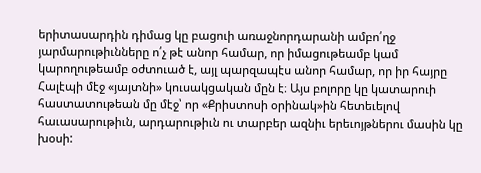երիտասարդին դիմաց կը բացուի առաջնորդարանի ամբո՛ղջ յարմարութիւնները ո՛չ թէ անոր համար, որ իմացութեամբ կամ կարողութեամբ օժտուած է, այլ պարզապէս անոր համար, որ իր հայրը Հալէպի մէջ «յայտնի» կուսակցական մըն է։ Այս բոլորը կը կատարուի հաստատութեան մը մէջ՝ որ «Քրիստոսի օրինակ»ին հետեւելով հաւասարութիւն, արդարութիւն ու տարբեր ազնիւ երեւոյթներու մասին կը խօսի: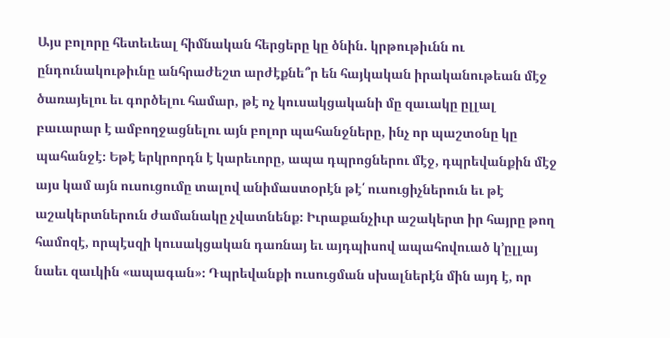Այս բոլորը հետեւեալ հիմնական հերցերը կը ծնին. կրթութիւնն ու ընդունակութիւնը անհրաժեշտ արժէքնե՞ր են հայկական իրականութեան մէջ ծառայելու եւ գործելու համար, թէ ոչ կուսակցականի մը զաւակը ըլլալ բաւարար է ամբողջացնելու այն բոլոր պահանջները, ինչ որ պաշտօնը կը պահանջէ։ Եթէ երկրորդն է կարեւորը, ապա դպրոցներու մէջ, դպրեվանքին մէջ այս կամ այն ուսուցումը տալով անիմաստօրէն թէ՛ ուսուցիչներուն եւ թէ աշակերտներուն ժամանակը չվատնենք։ Իւրաքանչիւր աշակերտ իր հայրը թող համոզէ, որպէսզի կուսակցական դառնայ եւ այդպիսով ապահովուած կ՚ըլլայ նաեւ զաւկին «ապագան»։ Դպրեվանքի ուսուցման սխալներէն մին այդ է, որ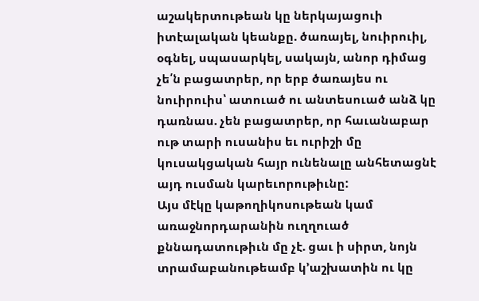աշակերտութեան կը ներկայացուի իտէալական կեանքը. ծառայել, նուիրուիլ, օգնել, սպասարկել, սակայն, անոր դիմաց չե՛ն բացատրեր, որ երբ ծառայես ու նուիրուիս՝ ատուած ու անտեսուած անձ կը դառնաս. չեն բացատրեր, որ հաւանաբար ութ տարի ուսանիս եւ ուրիշի մը կուսակցական հայր ունենալը անհետացնէ այդ ուսման կարեւորութիւնը:
Այս մէկը կաթողիկոսութեան կամ առաջնորդարանին ուղղուած քննադատութիւն մը չէ. ցաւ ի սիրտ, նոյն տրամաբանութեամբ կ՚աշխատին ու կը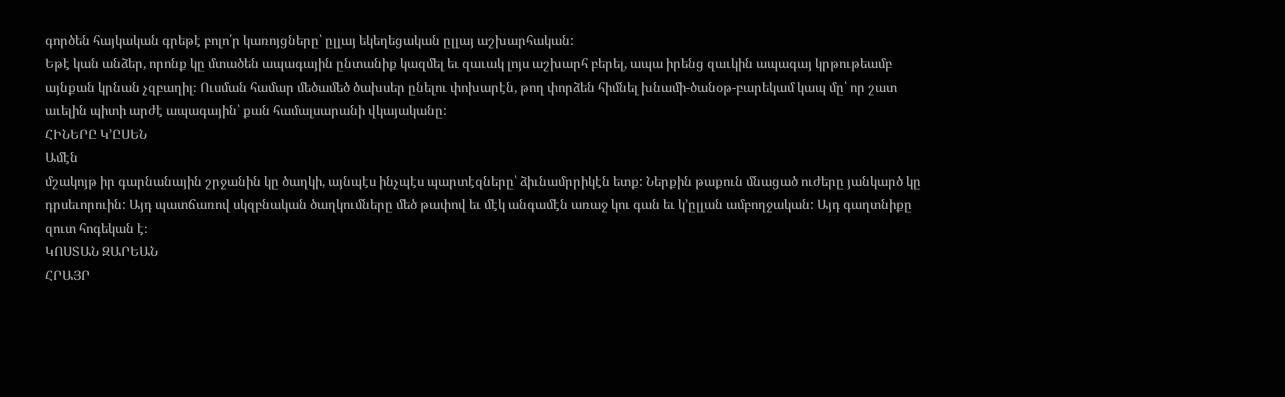գործեն հայկական գրեթէ բոլո՛ր կառոյցները՝ ըլլայ եկեղեցական ըլլայ աշխարհական:
Եթէ կան անձեր, որոնք կը մտածեն ապագային ընտանիք կազմել եւ զաւակ լոյս աշխարհ բերել, ապա իրենց զաւկին ապագայ կրթութեամբ այնքան կրնան չզբաղիլ։ Ուսման համար մեծամեծ ծախսեր ընելու փոխարէն, թող փորձեն հիմնել խնամի-ծանօթ-բարեկամ կապ մը՝ որ շատ աւելին պիտի արժէ ապագային՝ քան համալսարանի վկայականը:
ՀԻՆԵՐԸ Կ՚ԸՍԵՆ
Ամէն
մշակոյթ իր գարնանային շրջանին կը ծաղկի, այնպէս ինչպէս պարտէզները՝ ձիւնամրրիկէն ետք: Ներքին թաքուն մնացած ուժերը յանկարծ կը դրսեւորուին: Այդ պատճառով սկզբնական ծաղկումները մեծ թափով եւ մէկ անգամէն առաջ կու գան եւ կ՚ըլլան ամբողջական: Այդ գաղտնիքը զուտ հոգեկան է։
ԿՈՍՏԱՆ ԶԱՐԵԱՆ
ՀՐԱՅՐ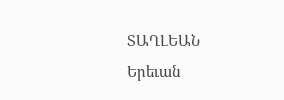ՏԱՂԼԵԱՆ
Երեւան